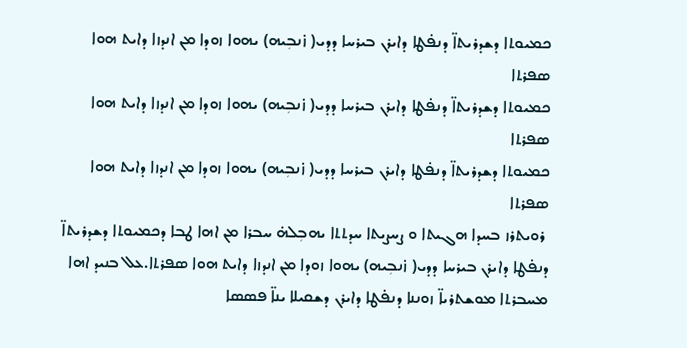ܟܡܝܘܬܐ ܕܫܕܪܝܬܐ̈ ܕܢܦ̇ܛܐ ܕܐܝܪܢ ܒܝܪܚܐ ܕܕܝ( ܙ̇ܢܒܼܝܗ) ܝܗܘܐ ܙܘܕܐ ܡܢ ܐܢܕܙܐ ܕܐܝܬ ܗܘܐ ܣܦܪܬܐ
ܟܡܝܘܬܐ ܕܫܕܪܝܬܐ̈ ܕܢܦ̇ܛܐ ܕܐܝܪܢ ܒܝܪܚܐ ܕܕܝ( ܙ̇ܢܒܼܝܗ) ܝܗܘܐ ܙܘܕܐ ܡܢ ܐܢܕܙܐ ܕܐܝܬ ܗܘܐ ܣܦܪܬܐ
ܟܡܝܘܬܐ ܕܫܕܪܝܬܐ̈ ܕܢܦ̇ܛܐ ܕܐܝܪܢ ܒܝܪܚܐ ܕܕܝ( ܙ̇ܢܒܼܝܗ) ܝܗܘܐ ܙܘܕܐ ܡܢ ܐܢܕܙܐ ܕܐܝܬ ܗܘܐ ܣܦܪܬܐ
 ܪܘܝܬܪܙ ܒܚܕܐ ܗܓܝܬܐ ܘ ܨܚܨܝܬܐ ܚܕܬܬܐ ܝܗܒܼܠܗ̇ ܚܒܪܐ ܡܢ ܐܗܐ ܛܒܐ ܕܟܡܝܘܬܐ ܕܫܕܪܝܬܐ̈ ܕܢܦ̇ܛܐ ܕܐܝܪܢ ܒܝܪܚܐ ܕܕܝ( ܙ̇ܢܒܼܝܗ) ܝܗܘܐ ܙܘܕܐ ܡܢ ܐܢܕܙܐ ܕܐܝܬ ܗܘܐ ܣܦܪܬܐ.ܥܠ ܒܢܝܕ ܐܗܐ ܡܚܒܪܬܐ ܡܘܫܬܪܝܐ̈ ܙܘܢܢܐ ܕܢܦ̇ܛܐ ܕܐܝܪܢ ܕܫܩܝܠܐ ܝܢܐ̈ ܦܣܣܐ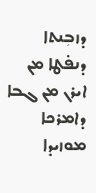ܕܙܒܼܢܬܐ ܕܢܦ̇ܛܐ ܡܢ ܐܝܪܢ ܡܢ ܓܒܐ ܕܐܡܪܟܐ ܡܘܙܝܕܐ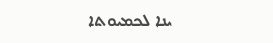ܝܢܐ ܠܟܡܝܘܬܐ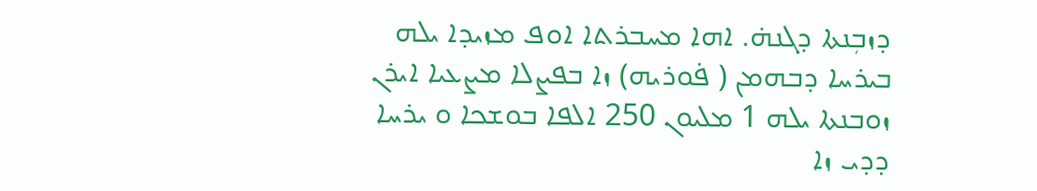ܕܙܒܼܢܬܐ ܕܓܢܗ̇. ܐܗܐ ܡܚܒܪܬܐ ܐܘܦ ܡܙܝܕܐ ܝܠܗ ܒܝܪܚܐ ܕܒܗܡܢ ( ܦ̇ܘܪܝܗ) ܙܐ ܒܦܨܠܐ ܡܨܥܝܐ ܐܝܪܢ ܙܘܒܢܬܐ ܝܠܗ 1 ܡܠܝܘܢ 250 ܐܠܦܐ ܒܘܫܟܐ ܘ ܝܪܚܐ ܕܕܝ ܙܐ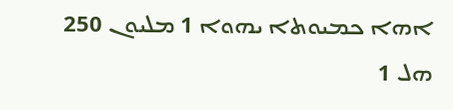ܐܗܐ ܟܡܝܘܬܐ ܝܗܘܐ 1 ܡܠܝܘܢ 250 ܗܠ 1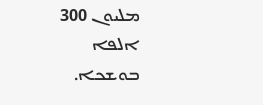ܡܠܝܘܢ 300 ܐܠܦܐ ܒܘܫܟܐ.